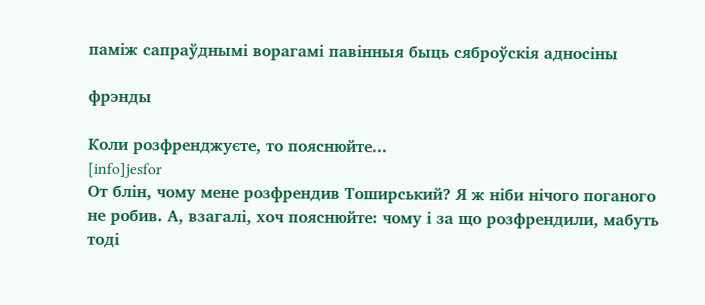паміж сапраўднымі ворагамі павінныя быць сяброўскія адносіны

фрэнды

Коли розфренджуєте, то пояснюйте...
[info]jesfor
От блін, чому мене розфрендив Тоширський? Я ж ніби нічого поганого не робив. А, взагалі, хоч пояснюйте: чому і за що розфрендили, мабуть тоді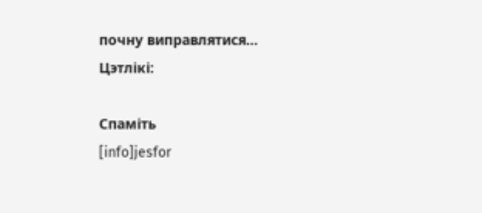почну виправлятися...
Цэтлікі:

Спаміть
[info]jesfor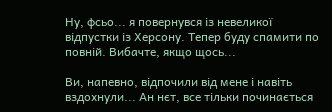Ну, фсьо... я повернувся із невеликої відпустки із Херсону. Тепер буду спамити по повній. Вибачте, якщо щось...

Ви, напевно, відпочили від мене і навіть вздохнули... Ан нєт, все тільки починається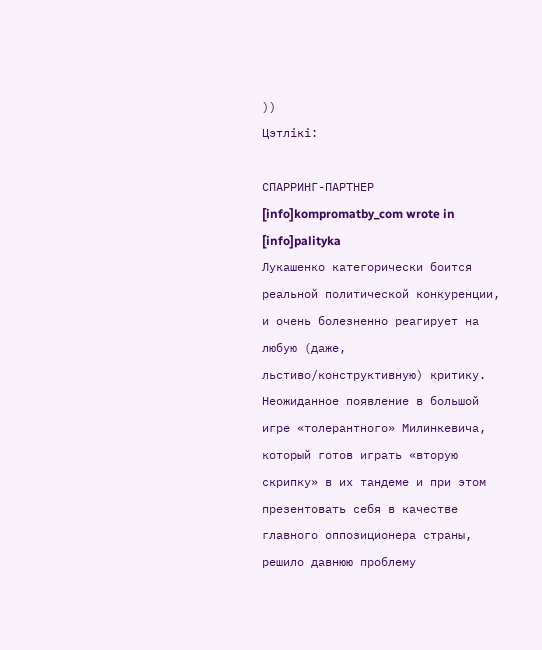))
Цэтлікі:

СПАРРИНГ-ПАРТНЕР
[info]kompromatby_com wrote in [info]palityka
Лукашенко категорически боится реальной политической конкуренции, и очень болезненно реагирует на любую (даже, льстиво/конструктивную) критику. Неожиданное появление в большой игре «толерантного» Милинкевича, который готов играть «вторую скрипку» в их тандеме и при этом презентовать себя в качестве главного оппозиционера страны, решило давнюю проблему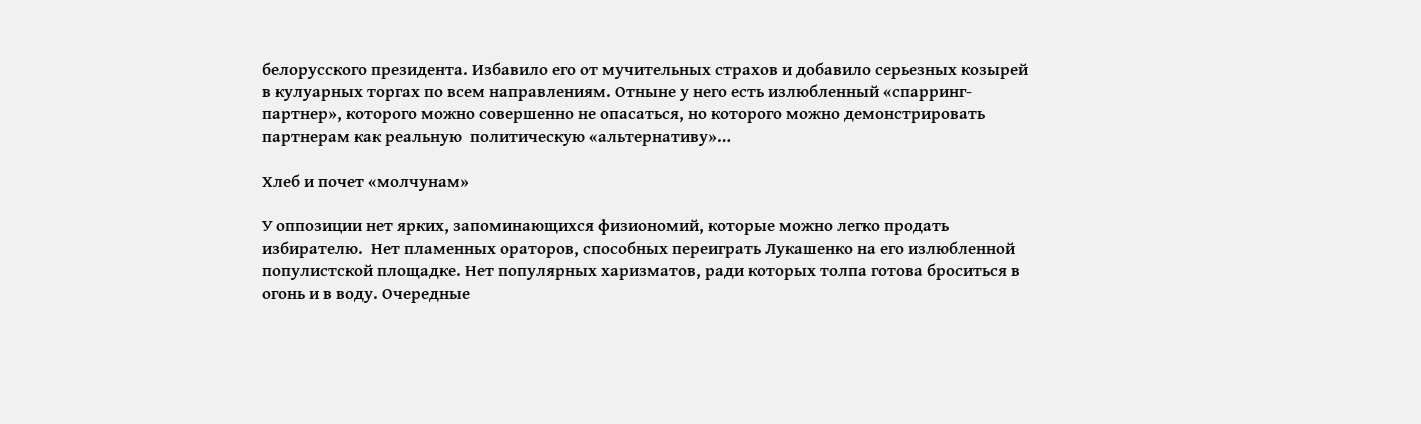белорусского президента. Избавило его от мучительных страхов и добавило серьезных козырей в кулуарных торгах по всем направлениям. Отныне у него есть излюбленный «спарринг-партнер», которого можно совершенно не опасаться, но которого можно демонстрировать партнерам как реальную  политическую «альтернативу»…

Хлеб и почет «молчунам»

У оппозиции нет ярких, запоминающихся физиономий, которые можно легко продать избирателю.  Нет пламенных ораторов, способных переиграть Лукашенко на его излюбленной популистской площадке. Нет популярных харизматов, ради которых толпа готова броситься в огонь и в воду. Очередные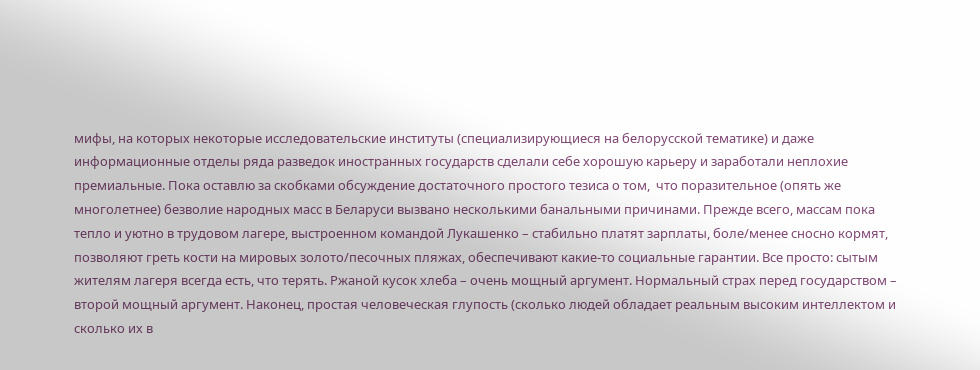мифы, на которых некоторые исследовательские институты (специализирующиеся на белорусской тематике) и даже информационные отделы ряда разведок иностранных государств сделали себе хорошую карьеру и заработали неплохие премиальные. Пока оставлю за скобками обсуждение достаточного простого тезиса о том,  что поразительное (опять же многолетнее) безволие народных масс в Беларуси вызвано несколькими банальными причинами. Прежде всего, массам пока тепло и уютно в трудовом лагере, выстроенном командой Лукашенко – стабильно платят зарплаты, боле/менее сносно кормят, позволяют греть кости на мировых золото/песочных пляжах, обеспечивают какие-то социальные гарантии. Все просто: сытым жителям лагеря всегда есть, что терять. Ржаной кусок хлеба – очень мощный аргумент. Нормальный страх перед государством – второй мощный аргумент. Наконец, простая человеческая глупость (сколько людей обладает реальным высоким интеллектом и сколько их в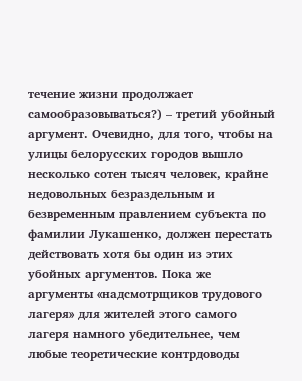течение жизни продолжает самообразовываться?) – третий убойный аргумент. Очевидно, для того, чтобы на улицы белорусских городов вышло несколько сотен тысяч человек, крайне недовольных безраздельным и безвременным правлением субъекта по фамилии Лукашенко, должен перестать действовать хотя бы один из этих убойных аргументов. Пока же аргументы «надсмотрщиков трудового лагеря» для жителей этого самого лагеря намного убедительнее, чем любые теоретические контрдоводы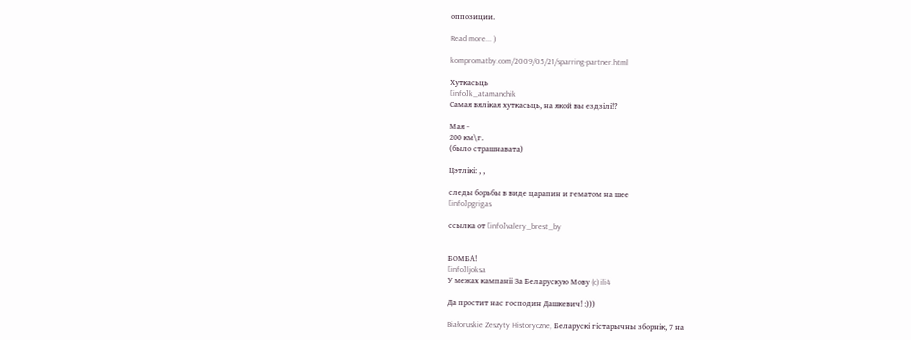оппозиции.

Read more... )

kompromatby.com/2009/05/21/sparring-partner.html

Хуткасьць
[info]k_atamanchik
Самая вялікая хуткасьць, на якой вы ездзілі!?

Мая -
200 км\г.
(было страшнавата)

Цэтлікі: , ,

следы борьбы в виде царапин и гематом на шее
[info]pgrigas

ссылка от [info]valery_brest_by


БОМБА!
[info]ljoksa
У межах кампаніі За Беларускую Мову (c) ili4

Да простит нас господин Дашкевич! :)))

Białoruskie Zeszyty Historyczne, Беларускі гістарычны зборнік, 7 на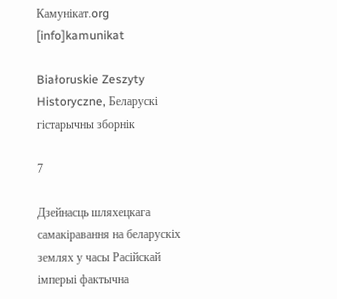Камунікат.org
[info]kamunikat

Białoruskie Zeszyty Historyczne, Беларускі гістарычны зборнік

7

Дзейнасць шляхецкага самакіравання на беларускіх землях у часы Расійскай імперыі фактычна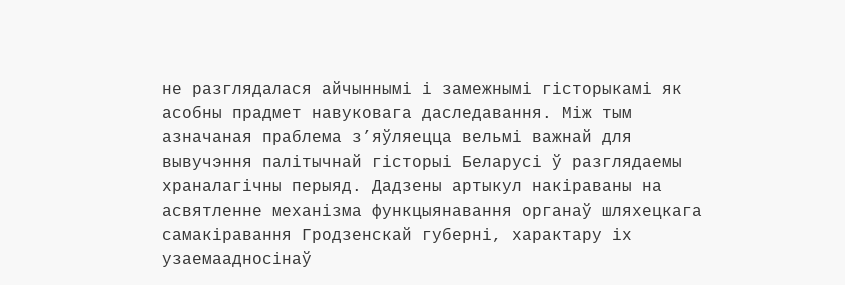не разглядалася айчыннымі і замежнымі гісторыкамі як асобны прадмет навуковага даследавання. Між тым азначаная праблема з’яўляецца вельмі важнай для вывучэння палітычнай гісторыі Беларусі ў разглядаемы храналагічны перыяд. Дадзены артыкул накіраваны на асвятленне механізма функцыянавання органаў шляхецкага самакіравання Гродзенскай губерні, характару іх узаемаадносінаў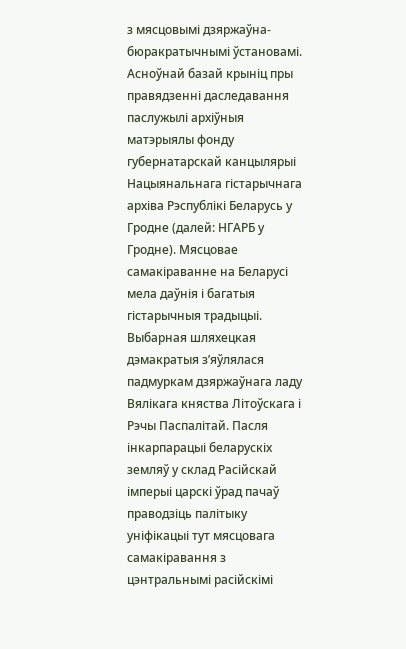з мясцовымі дзяржаўна-бюракратычнымі ўстановамі. Асноўнай базай крыніц пры правядзенні даследавання паслужылі архіўныя матэрыялы фонду губернатарскай канцылярыі Нацыянальнага гістарычнага архіва Рэспублікі Беларусь у Гродне (далей: НГАРБ у Гродне). Мясцовае самакіраванне на Беларусі мела даўнія і багатыя гістарычныя традыцыі. Выбарная шляхецкая дэмакратыя з’яўлялася падмуркам дзяржаўнага ладу Вялікага княства Літоўскага і Рэчы Паспалітай. Пасля інкарпарацыі беларускіх земляў у склад Расійскай імперыі царскі ўрад пачаў праводзіць палітыку уніфікацыі тут мясцовага самакіравання з цэнтральнымі расійскімі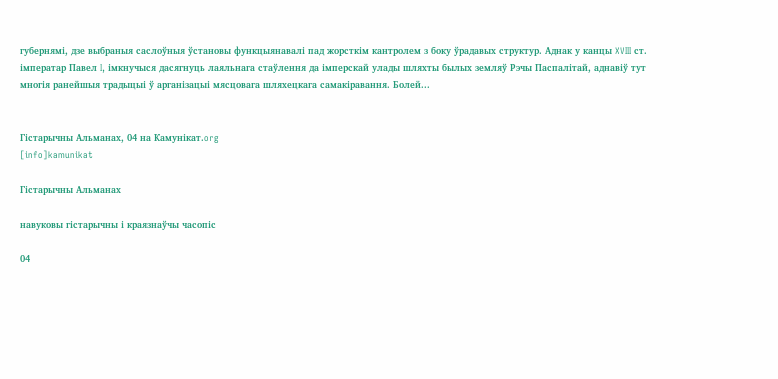губернямі, дзе выбраныя саслоўныя ўстановы функцыянавалі пад жорсткім кантролем з боку ўрадавых структур. Аднак у канцы XVIII ст. імператар Павел I, імкнучыся дасягнуць лаяльнага стаўлення да імперскай улады шляхты былых земляў Рэчы Паспалітай, аднавіў тут многія ранейшыя традыцыі ў арганізацыі мясцовага шляхецкага самакіравання. Болей...


Гістарычны Альманах, 04 на Камунікат.org
[info]kamunikat

Гістарычны Альманах

навуковы гістарычны і краязнаўчы часопіс

04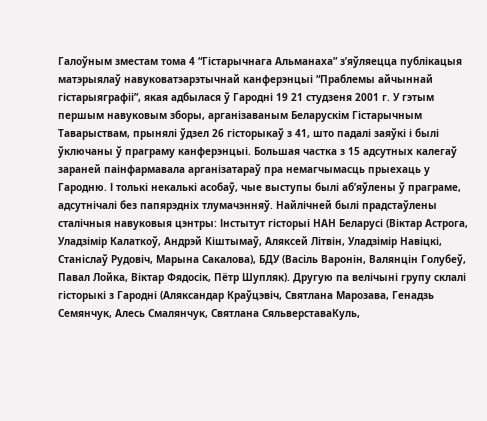Галоўным зместам тома 4 “Гістарычнага Альманаха” з’яўляецца публікацыя матэрыялаў навуковатэарэтычнай канферэнцыі “Праблемы айчыннай гістарыяграфіі”, якая адбылася ў Гародні 19 21 студзеня 2001 г. У гэтым першым навуковым зборы, арганізаваным Беларускім Гістарычным Таварыствам, прынялі ўдзел 26 гісторыкаў з 41, што падалі заяўкі і былі ўключаны ў праграму канферэнцыі. Большая частка з 15 адсутных калегаў зараней паінфармавала арганізатараў пра немагчымасць прыехаць у Гародню. І толькі некалькі асобаў, чые выступы былі аб’яўлены ў праграме, адсутнічалі без папярэдніх тлумачэнняў. Найлічней былі прадстаўлены сталічныя навуковыя цэнтры: Інстытут гісторыі НАН Беларусі (Віктар Астрога, Уладзімір Калаткоў, Андрэй Кіштымаў, Аляксей Літвін, Уладзімір Навіцкі, Станіслаў Рудовіч, Марына Сакалова), БДУ (Васіль Варонін, Валянцін Голубеў, Павал Лойка, Віктар Фядосік, Пётр Шупляк). Другую па велічыні групу склалі гісторыкі з Гародні (Аляксандар Краўцэвіч, Святлана Марозава, Генадзь Семянчук, Алесь Смалянчук, Святлана СяльверставаКуль,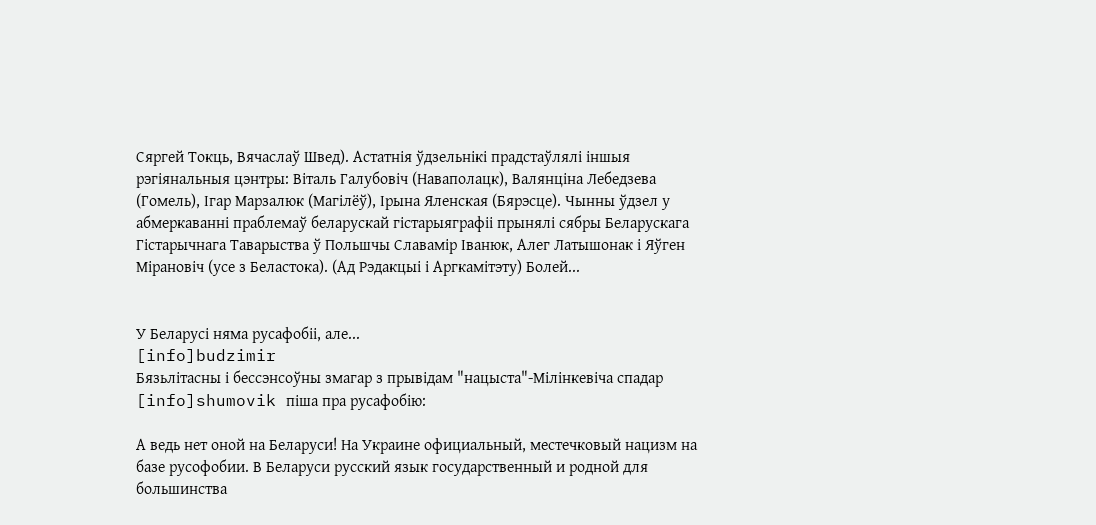Сяргей Токць, Вячаслаў Швед). Астатнія ўдзельнікі прадстаўлялі іншыя рэгіянальныя цэнтры: Віталь Галубовіч (Наваполацк), Валянціна Лебедзева (Гомель), Ігар Марзалюк (Магілёў), Ірына Яленская (Бярэсце). Чынны ўдзел у абмеркаванні праблемаў беларускай гістарыяграфіі прынялі сябры Беларускага Гістарычнага Таварыства ў Польшчы Славамір Іванюк, Алег Латышонак і Яўген Мірановіч (усе з Беластока). (Ад Рэдакцыі і Аргкамітэту) Болей...


У Беларусі няма русафобіі, але...
[info]budzimir
Бязьлітасны і бессэнсоўны змагар з прывідам "нацыста"-Мілінкевіча спадар [info]shumovik піша пра русафобію:

А ведь нет оной на Беларуси! На Украине официальный, местечковый нацизм на базе русофобии. В Беларуси русский язык государственный и родной для большинства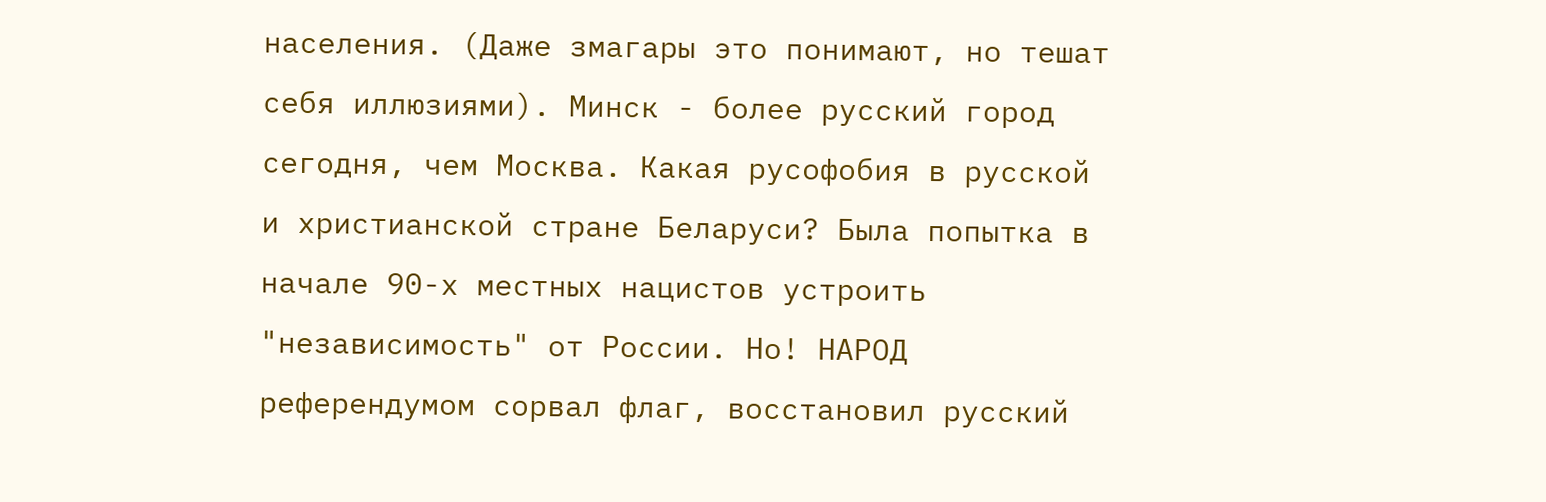населения. (Даже змагары это понимают, но тешат себя иллюзиями). Минск - более русский город сегодня, чем Москва. Какая русофобия в русской и христианской стране Беларуси? Была попытка в начале 90-х местных нацистов устроить "независимость" от России. Но! НАРОД референдумом сорвал флаг, восстановил русский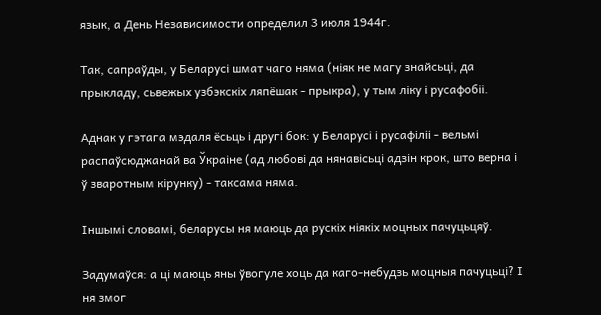язык, а День Независимости определил 3 июля 1944г.

Так, сапраўды, у Беларусі шмат чаго няма (ніяк не магу знайсьці, да прыкладу, сьвежых узбэкскіх ляпёшак - прыкра), у тым ліку і русафобіі.

Аднак у гэтага мэдаля ёсьць і другі бок: у Беларусі і русафіліі - вельмі распаўсюджанай ва Ўкраіне (ад любові да нянавісьці адзін крок, што верна і ў зваротным кірунку) - таксама няма.

Іншымі словамі, беларусы ня маюць да рускіх ніякіх моцных пачуцьцяў.

Задумаўся: а ці маюць яны ўвогуле хоць да каго-небудзь моцныя пачуцьці? І ня змог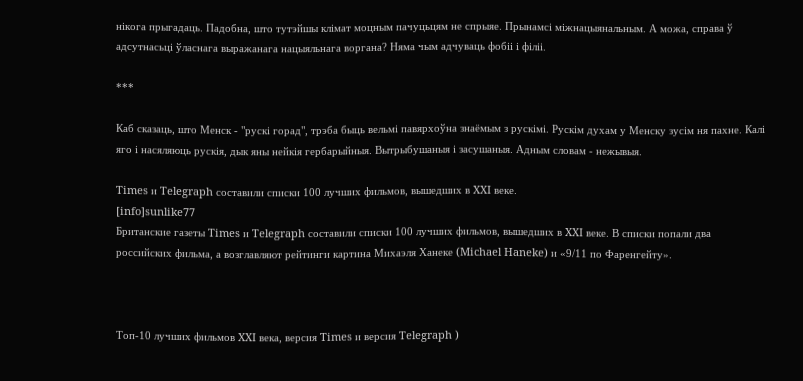нікога прыгадаць. Падобна, што тутэйшы клімат моцным пачуцьцям не спрыяе. Прынамсі міжнацыянальным. А можа, справа ў адсутнасьці ўласнага выражанага нацыяльнага воргана? Няма чым адчуваць фобіі і філіі.

***

Каб сказаць, што Менск - "рускі горад", трэба быць вельмі павярхоўна знаёмым з рускімі. Рускім духам у Менску зусім ня пахне. Калі яго і насяляюць рускія, дык яны нейкія гербарыйныя. Вытрыбушаныя і засушаныя. Адным словам - нежывыя.

Times и Telegraph составили списки 100 лучших фильмов, вышедших в XXI веке.
[info]sunlike77
Британские газеты Times и Telegraph составили списки 100 лучших фильмов, вышедших в XXI веке. В списки попали два российских фильма, а возглавляют рейтинги картина Михаэля Ханеке (Michael Haneke) и «9/11 по Фаренгейту».



Топ-10 лучших фильмов XXI века, версия Times и версия Telegraph )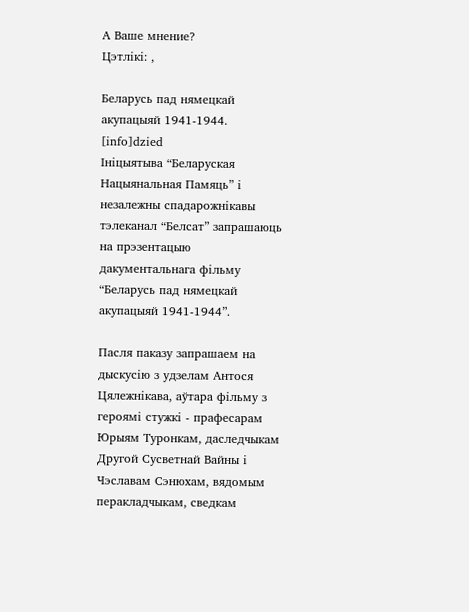А Ваше мнение?
Цэтлікі: ,

Беларусь пад нямецкай акупацыяй 1941-1944.
[info]dzied
Ініцыятыва “Беларуская Нацыянальная Памяць” і незалежны спадарожнікавы тэлеканал “Белсат” запрашаюць на прэзентацыю дакументальнага фільму “Беларусь пад нямецкай акупацыяй 1941-1944”.

Пасля паказу запрашаем на дыскусію з удзелам Антося Цялежнікава, аўтара фільму з героямі стужкі - прафесарам Юрыям Туронкам, даследчыкам Другой Сусветнай Вайны і Чэславам Сэнюхам, вядомым перакладчыкам, сведкам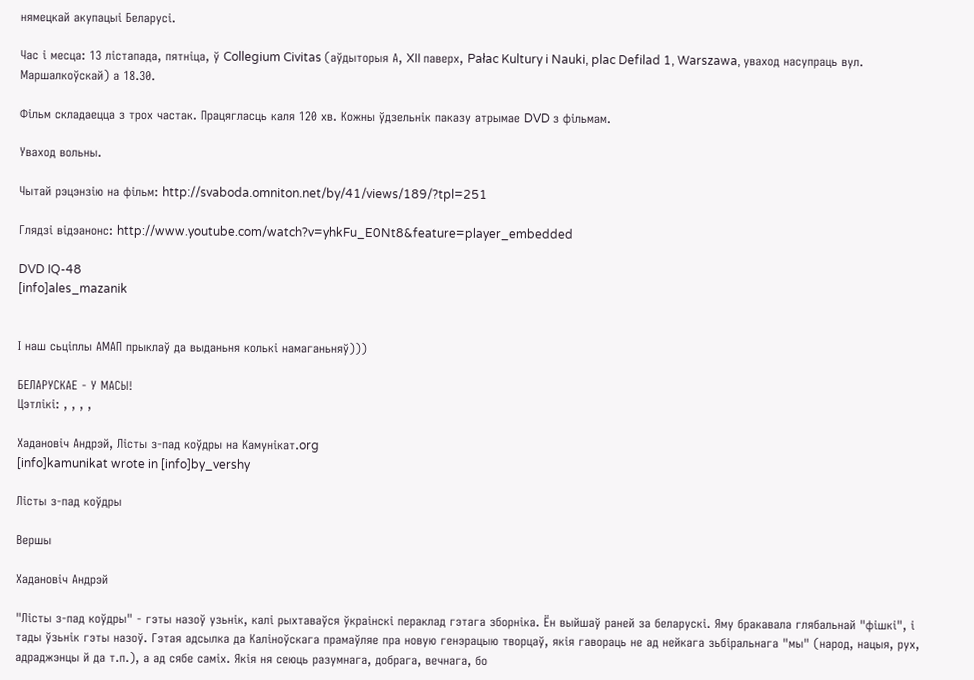нямецкай акупацыі Беларусі.

Час і месца: 13 лістапада, пятніца, ў Collegium Civitas (аўдыторыя А, XII паверх, Pałac Kultury i Nauki, plac Defilad 1, Warszawa, уваход насупраць вул. Маршалкоўскай) а 18.30.

Фільм складаецца з трох частак. Працягласць каля 120 хв. Кожны ўдзельнік паказу атрымае DVD з фільмам.

Уваход вольны.

Чытай рэцэнзію на фільм: http://svaboda.omniton.net/by/41/views/189/?tpl=251

Глядзі відэанонс: http://www.youtube.com/watch?v=yhkFu_E0Nt8&feature=player_embedded

DVD IQ-48
[info]ales_mazanik


І наш сьціплы АМАП прыклаў да выданьня колькі намаганьняў)))

БЕЛАРУСКАЕ - У МАСЫ!
Цэтлікі: , , , ,

Хадановіч Андрэй, Лісты з-пад коўдры на Камунікат.org
[info]kamunikat wrote in [info]by_vershy

Лісты з-пад коўдры

Вершы

Хадановіч Андрэй

"Лісты з-пад коўдры" - гэты назоў узьнік, калі рыхтаваўся ўкраінскі пераклад гэтага зборніка. Ён выйшаў раней за беларускі. Яму бракавала глябальнай "фішкі", і тады ўзьнік гэты назоў. Гэтая адсылка да Каліноўскага прамаўляе пра новую генэрацыю творцаў, якія гавораць не ад нейкага зьбіральнага "мы" (народ, нацыя, рух, адраджэнцы й да т.п.), а ад сябе саміх. Якія ня сеюць разумнага, добрага, вечнага, бо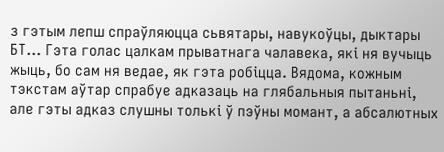з гэтым лепш спраўляюцца сьвятары, навукоўцы, дыктары БТ... Гэта голас цалкам прыватнага чалавека, які ня вучыць жыць, бо сам ня ведае, як гэта робіцца. Вядома, кожным тэкстам аўтар спрабуе адказаць на глябальныя пытаньні, але гэты адказ слушны толькі ў пэўны момант, а абсалютных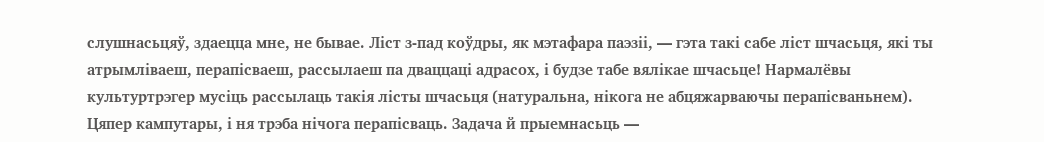слушнасьцяў, здаецца мне, не бывае. Ліст з-пад коўдры, як мэтафара паэзіі, — гэта такі сабе ліст шчасьця, які ты атрымліваеш, перапісваеш, рассылаеш па дваццаці адрасох, і будзе табе вялікае шчасьце! Нармалёвы культуртрэгер мусіць рассылаць такія лісты шчасьця (натуральна, нікога не абцяжарваючы перапісваньнем). Цяпер кампутары, і ня трэба нічога перапісваць. Задача й прыемнасьць —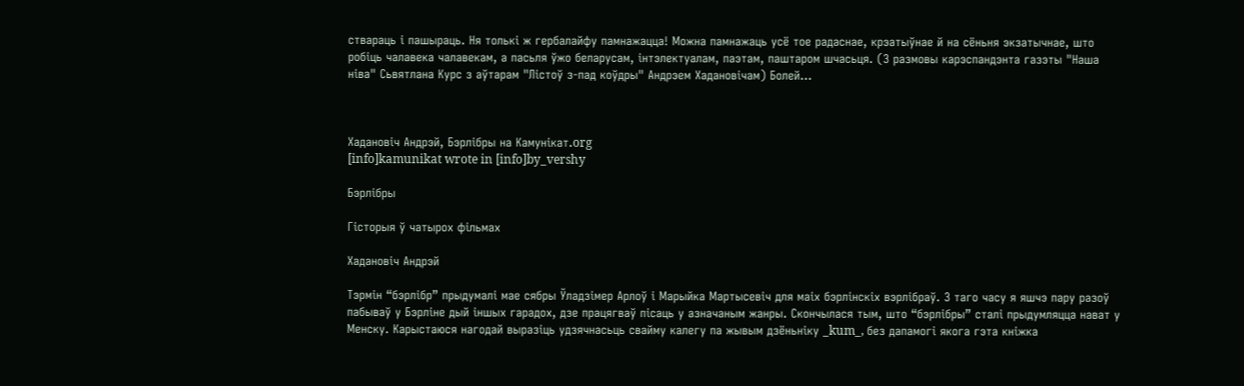ствараць і пашыраць. Ня толькі ж гербалайфу памнажацца! Можна памнажаць усё тое радаснае, крэатыўнае й на сёньня экзатычнае, што робіць чалавека чалавекам, а пасьля ўжо беларусам, інтэлектуалам, паэтам, паштаром шчасьця. (З размовы карэспандэнта газэты "Наша ніва" Сьвятлана Курс з аўтарам "Лістоў з-пад коўдры" Андрэем Хадановічам) Болей...



Хадановіч Андрэй, Бэрлібры на Камунікат.org
[info]kamunikat wrote in [info]by_vershy

Бэрлібры

Гісторыя ў чатырох фільмах

Хадановіч Андрэй

Тэрмін “бэрлібр” прыдумалі мае сябры Ўладзімер Арлоў і Марыйка Мартысевіч для маіх бэрлінскіх вэрлібраў. З таго часу я яшчэ пару разоў пабываў у Бэрліне дый іншых гарадох, дзе працягваў пісаць у азначаным жанры. Скончылася тым, што “бэрлібры” сталі прыдумляцца нават у Менску. Карыстаюся нагодай выразіць удзячнасьць свайму калегу па жывым дзёньніку _kum_, без дапамогі якога гэта кніжка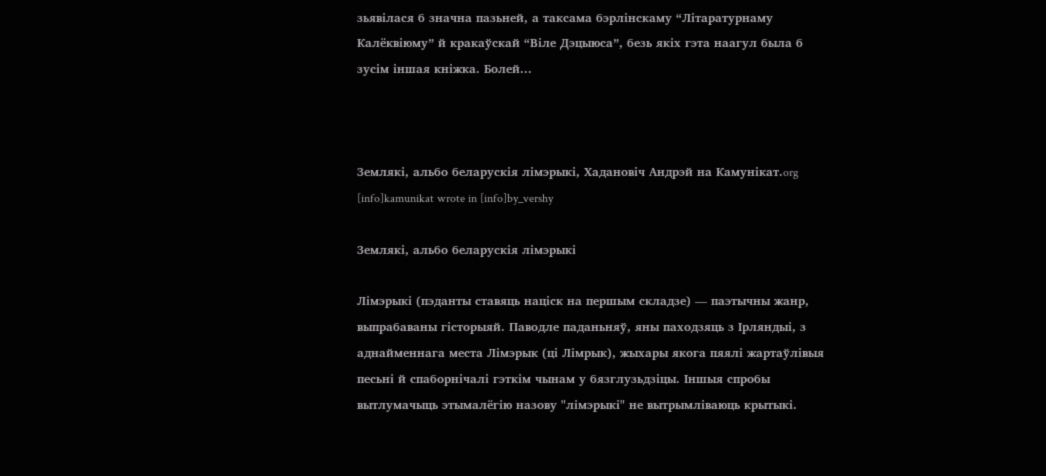зьявілася б значна пазьней, а таксама бэрлінскаму “Літаратурнаму Калёквіюму” й кракаўскай “Віле Дэцыюса”, безь якіх гэта наагул была б зусім іншая кніжка. Болей...



Землякі, альбо беларускія лімэрыкі, Хадановіч Андрэй на Камунікат.org
[info]kamunikat wrote in [info]by_vershy

Землякі, альбо беларускія лімэрыкі

Лімэрыкі (пэданты ставяць націск на першым складзе) — паэтычны жанр, выпрабаваны гісторыяй. Паводле паданьняў, яны паходзяць з Ірляндыі, з аднайменнага места Лімэрык (ці Лімрык), жыхары якога пяялі жартаўлівыя песьні й спаборнічалі гэткім чынам у бязглузьдзіцы. Іншыя спробы вытлумачыць этымалёгію назову "лімэрыкі" не вытрымліваюць крытыкі.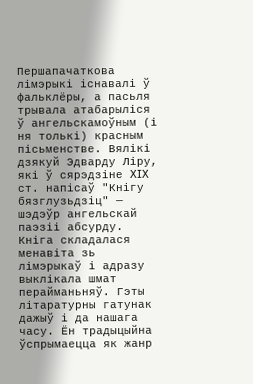Першапачаткова лімэрыкі існавалі ў фальклёры, а пасьля трывала атабарыліся ў ангельскамоўным (і ня толькі) красным пісьменстве. Вялікі дзякуй Эдварду Ліру, які ў сярэдзіне XIX ст. напісаў "Кнігу бязглузьдзіц" — шэдэўр ангельскай паэзіі абсурду. Кніга складалася менавіта зь лімэрыкаў і адразу выклікала шмат перайманьняў. Гэты літаратурны гатунак дажыў і да нашага часу. Ён традыцыйна ўспрымаецца як жанр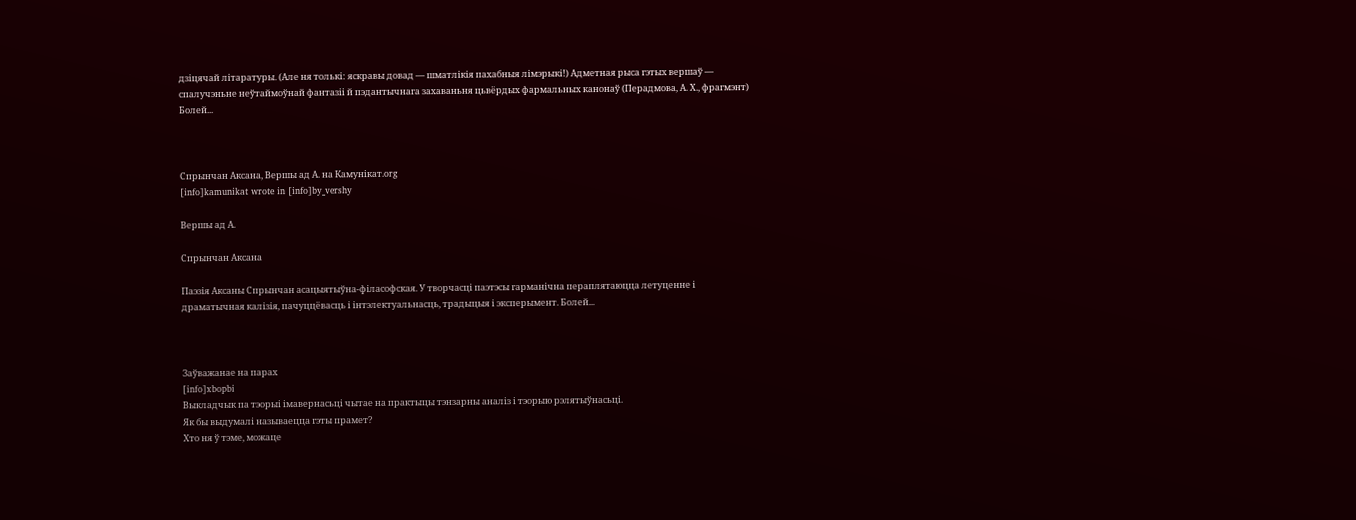дзіцячай літаратуры. (Але ня толькі: яскравы довад — шматлікія пахабныя лімэрыкі!) Адметная рыса гэтых вершаў — спалучэньне неўтаймоўнай фантазіі й пэдантычнага захаваньня цьвёрдых фармальных канонаў (Перадмова, А. Х., фрагмэнт) Болей...



Спрынчан Аксана, Вершы ад А. на Камунікат.org
[info]kamunikat wrote in [info]by_vershy

Вершы ад А.

Спрынчан Аксана

Паэзія Аксаны Спрынчан асацыятыўна-філасофская. У творчасці паэтэсы гарманічна пераплятаюцца летуценне і драматычная калізія, пачуццёвасць і інтэлектуальнасць, традыцыя і эксперымент. Болей...



Заўважанае на парах
[info]xbopbi
Выкладчык па тэорыі імавернасьці чытае на практыцы тэнзарны аналіз і тэорыю рэлятыўнасьці.
Як бы выдумалі называецца гэты прамет?
Хто ня ў тэме, можаце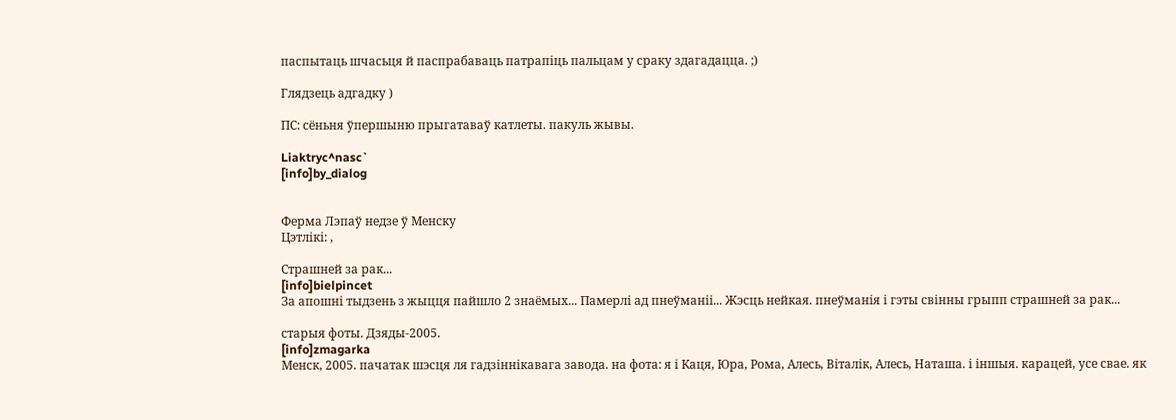паспытаць шчасьця й паспрабаваць патрапіць пальцам у сраку здагадацца. ;)

Глядзець адгадку )

ПС: сёньня ўпершыню прыгатаваў катлеты. пакуль жывы.

Liaktryc^nasc`
[info]by_dialog


Ферма Лэпаў недзе ў Менску
Цэтлікі: ,

Страшней за рак...
[info]bielpincet
За апошні тыдзень з жыцця пайшло 2 знаёмых... Памерлі ад пнеўманіі... Жэсць нейкая. пнеўманія і гэты свінны грыпп страшней за рак...

старыя фоты. Дзяды-2005.
[info]zmagarka
Менск, 2005. пачатак шэсця ля гадзіннікавага завода. на фота: я і Каця, Юра, Рома, Алесь, Віталік, Алесь, Наташа. і іншыя. карацей, усе свае. як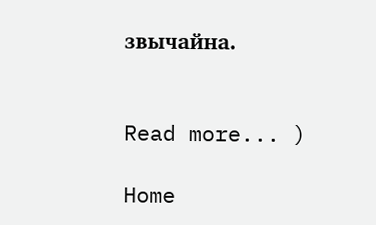звычайна.


Read more... )

Home